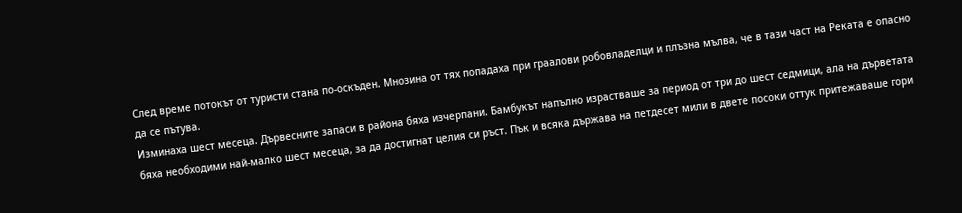След време потокът от туристи стана по-оскъден. Мнозина от тях попадаха при граалови робовладелци и плъзна мълва, че в тази част на Реката е опасно да се пътува.
Изминаха шест месеца. Дървесните запаси в района бяха изчерпани. Бамбукът напълно израстваше за период от три до шест седмици, ала на дърветата бяха необходими най-малко шест месеца, за да достигнат целия си ръст. Пък и всяка държава на петдесет мили в двете посоки оттук притежаваше гори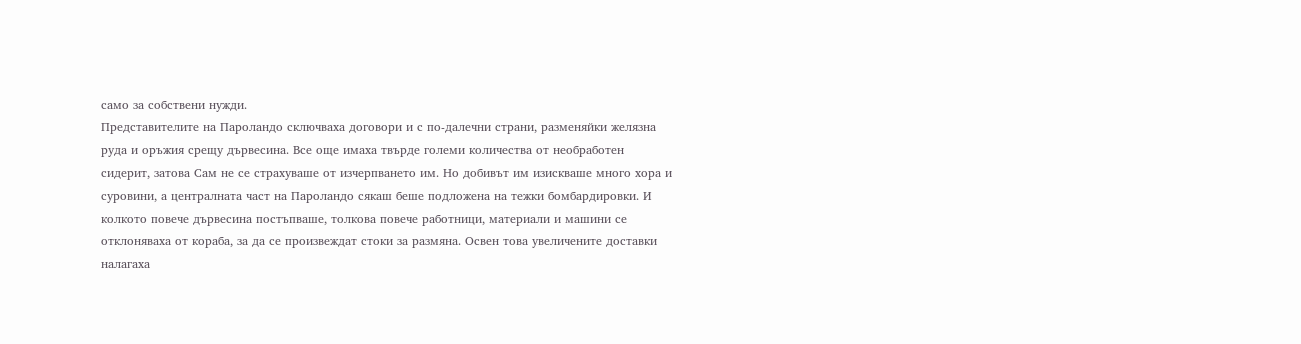само за собствени нужди.
Представителите на Пароландо сключваха договори и с по-далечни страни, разменяйки желязна руда и оръжия срещу дървесина. Все още имаха твърде големи количества от необработен сидерит, затова Сам не се страхуваше от изчерпването им. Но добивът им изискваше много хора и суровини, а централната част на Пароландо сякаш беше подложена на тежки бомбардировки. И колкото повече дървесина постъпваше, толкова повече работници, материали и машини се отклоняваха от кораба, за да се произвеждат стоки за размяна. Освен това увеличените доставки налагаха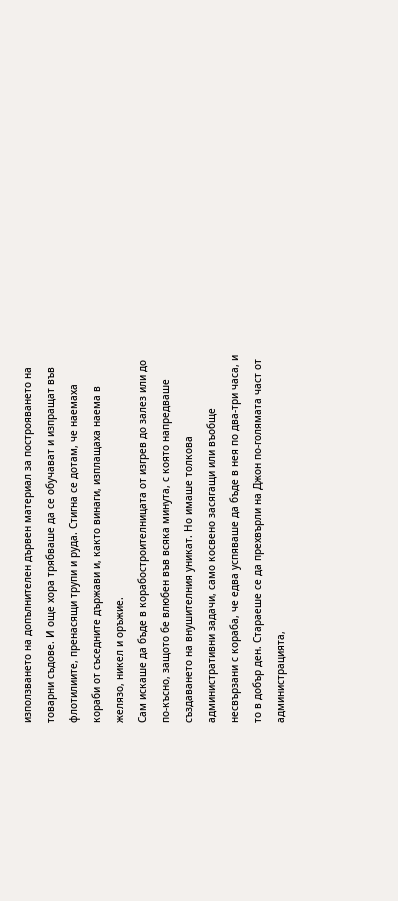използването на допълнителен дървен материал за построяването на товарни съдове. И още хора трябваше да се обучават и изпращат във флотилиите, пренасящи трупи и руда. Стигна се дотам, че наемаха кораби от съседните държави и, както винаги, изплащаха наема в желязо, никел и оръжие.
Сам искаше да бъде в корабостроителницата от изгрев до залез или до по-късно, защото бе влюбен във всяка минута, с която напредваше създаването на внушителния уникат. Но имаше толкова административни задачи, само косвено засягащи или въобще несвързани с кораба, че едва успяваше да бъде в нея по два-три часа, и то в добър ден. Стараеше се да прехвърли на Джон по-голямата част от администрацията,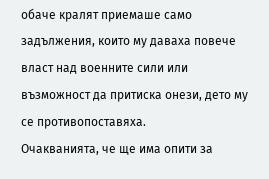обаче кралят приемаше само задължения, които му даваха повече власт над военните сили или възможност да притиска онези, дето му се противопоставяха.
Очакванията, че ще има опити за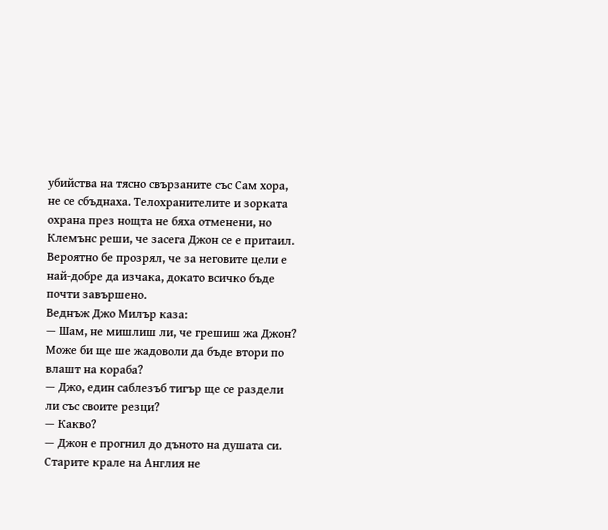убийства на тясно свързаните със Сам хора, не се сбъднаха. Телохранителите и зорката охрана през нощта не бяха отменени, но Клемънс реши, че засега Джон се е притаил. Вероятно бе прозрял, че за неговите цели е най-добре да изчака, докато всичко бъде почти завършено.
Веднъж Джо Милър каза:
— Шам, не мишлиш ли, че грешиш жа Джон? Може би ще ше жадоволи да бъде втори по влашт на кораба?
— Джо, един саблезъб тигър ще се раздели ли със своите резци?
— Какво?
— Джон е прогнил до дъното на душата си. Старите крале на Англия не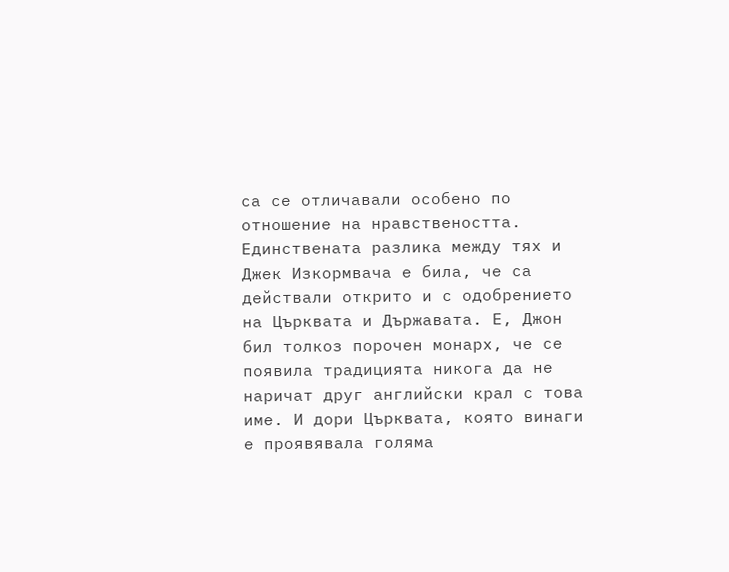са се отличавали особено по отношение на нравствеността. Единствената разлика между тях и Джек Изкормвача е била, че са действали открито и с одобрението на Църквата и Държавата. Е, Джон бил толкоз порочен монарх, че се появила традицията никога да не наричат друг английски крал с това име. И дори Църквата, която винаги е проявявала голяма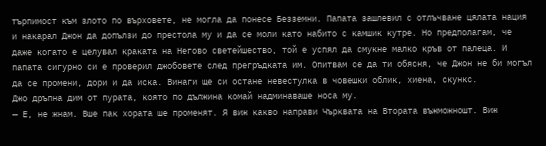търпимост към злото по върховете, не могла да понесе Безземни. Папата зашлевил с отлъчване цялата нация и накарал Джон да допълзи до престола му и да се моли като набито с камшик кутре. Но предполагам, че даже когато е целувал краката на Негово светейшество, той е успял да смукне малко кръв от палеца. И папата сигурно си е проверил джобовете след прегръдката им. Опитвам се да ти обясня, че Джон не би могъл да се промени, дори и да иска. Винаги ще си остане невестулка в човешки облик, хиена, скункс.
Джо дръпна дим от пурата, която по дължина комай надминаваше носа му.
— Е, не жнам. Вше пак хората ше променят. Я виж какво направи Чърквата на Втората въжможношт. Виж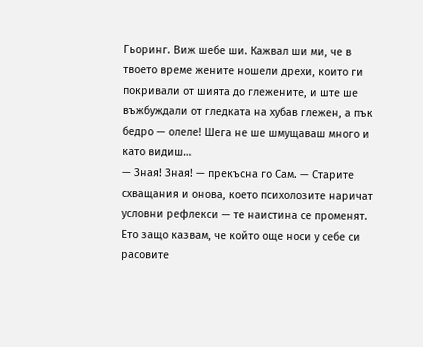Гьоринг. Виж шебе ши. Кажвал ши ми, че в твоето време жените ношели дрехи, които ги покривали от шията до глежените, и ште ше въжбуждали от гледката на хубав глежен, а пък бедро — олеле! Шега не ше шмущаваш много и като видиш…
— Зная! Зная! — прекъсна го Сам. — Старите схващания и онова, което психолозите наричат условни рефлекси — те наистина се променят. Ето защо казвам, че който още носи у себе си расовите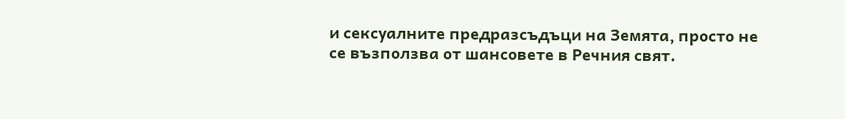и сексуалните предразсъдъци на Земята, просто не се възползва от шансовете в Речния свят.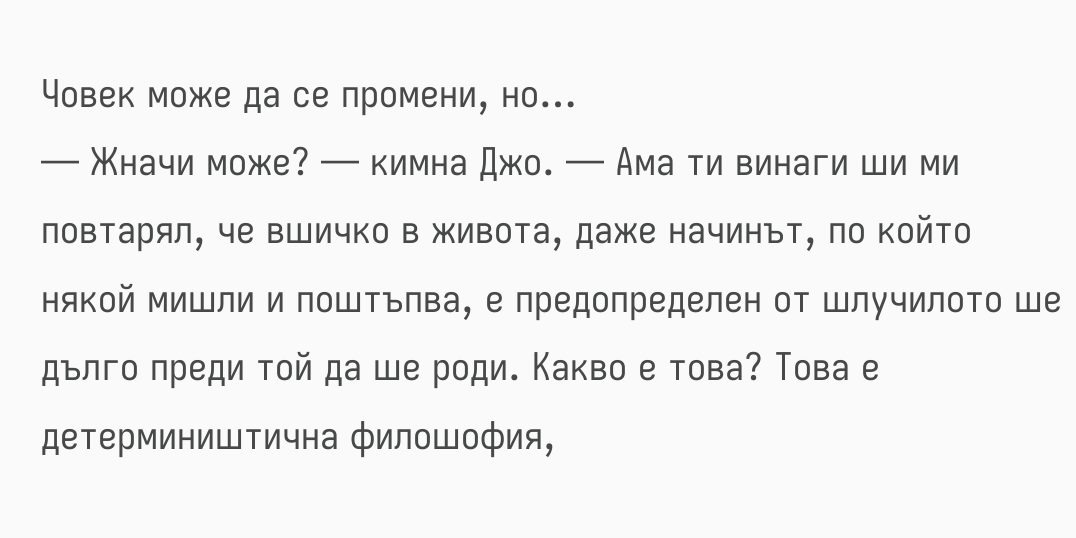Човек може да се промени, но…
— Жначи може? — кимна Джо. — Ама ти винаги ши ми повтарял, че вшичко в живота, даже начинът, по който някой мишли и поштъпва, е предопределен от шлучилото ше дълго преди той да ше роди. Какво е това? Това е детермиништична филошофия,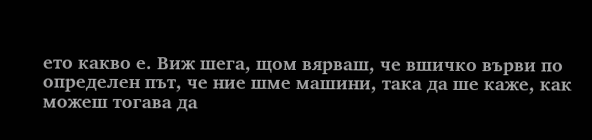ето какво е. Виж шега, щом вярваш, че вшичко върви по определен път, че ние шме машини, така да ше каже, как можеш тогава да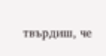твърдиш, че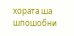хората ша шпошобни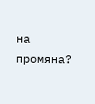на промяна?